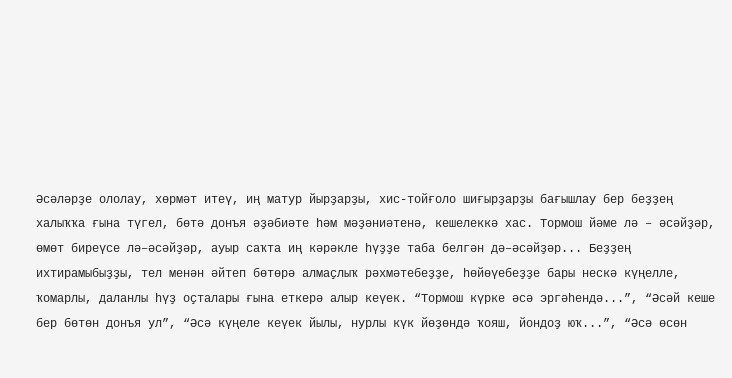Әсәләрҙе ололау, хөрмәт итеү, иң матур йырҙарҙы, хис-тойғоло шиғырҙарҙы бағышлау бер беҙҙең халыҡҡа ғына түгел, бөтә донъя әҙәбиәте һәм мәҙәниәтенә, кешелеккә хас. Тормош йәме лә – әсәйҙәр, өмөт биреүсе лә–әсәйҙәр, ауыр саҡта иң кәрәкле һүҙҙе таба белгән дә–әсәйҙәр... Беҙҙең ихтирамыбыҙҙы, тел менән әйтеп бөтөрә алмаҫлыҡ рәхмәтебеҙҙе, һөйөүебеҙҙе бары нескә күңелле, ҡомарлы, даланлы һүҙ оҫталары ғына еткерә алыр кеүек. “Тормош күрке әсә эргәһендә...”, “Әсәй кеше бер бөтөн донъя ул”, “Әсә күңеле кеүек йылы, нурлы күк йөҙөндә ҡояш, йондоҙ юҡ...”, “Әсә өсөн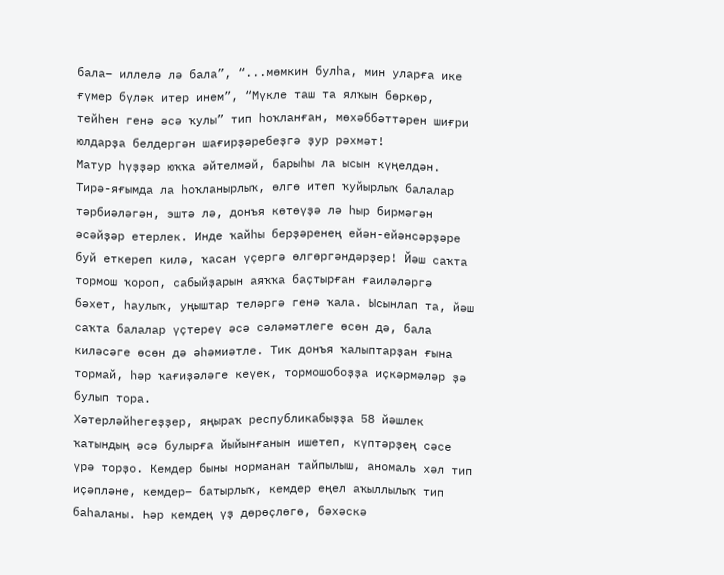бала– иллелә лә бала”, “...мөмкин булһа, мин уларға ике ғүмер бүләк итер инем”, “Мүкле таш та ялҡын бөркөр, тейһен генә әсә ҡулы” тип һоҡланған, мөхәббәттәрен шиғри юлдарҙа белдергән шағирҙәребеҙгә ҙур рәхмәт!
Матур һүҙҙәр юҡҡа әйтелмәй, барыһы ла ысын күңелдән. Тирә-яғымда ла һоҡланырлыҡ, өлгө итеп ҡуйырлыҡ балалар тәрбиәләгән, эштә лә, донъя көтөүҙә лә һыр бирмәгән әсәйҙәр етерлек. Инде ҡайһы берҙәренең ейән-ейәнсәрҙәре буй еткереп килә, ҡасан үҫергә өлгөргәндәрҙер! Йәш саҡта тормош ҡороп, сабыйҙарын аяҡҡа баҫтырған ғаиләләргә бәхет, һаулыҡ, уңыштар теләргә генә ҡала. Ысынлап та, йәш саҡта балалар үҫтереү әсә сәләмәтлеге өсөн дә, бала киләсәге өсөн дә әһәмиәтле. Тик донъя ҡалыптарҙан ғына тормай, һәр ҡағиҙәләге кеүек, тормошобоҙҙа иҫкәрмәләр ҙә булып тора.
Хәтерләйһегеҙҙер, яңыраҡ республикабыҙҙа 58 йәшлек ҡатындың әсә булырға йыйынғанын ишетеп, күптәрҙең сәсе үрә торҙо. Кемдер быны норманан тайпылыш, аномаль хәл тип иҫәпләне, кемдер– батырлыҡ, кемдер еңел аҡыллылыҡ тип баһаланы. Һәр кемдең үҙ дөрөҫлөгө, бәхәскә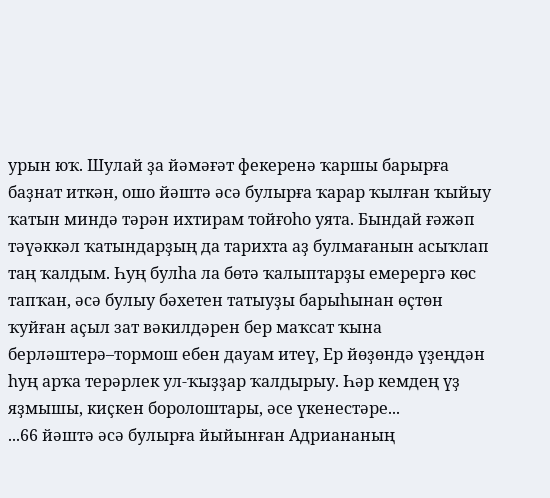урын юҡ. Шулай ҙа йәмәғәт фекеренә ҡаршы барырға баҙнат иткән, ошо йәштә әсә булырға ҡарар ҡылған ҡыйыу ҡатын миндә тәрән ихтирам тойғоһо уята. Бындай ғәжәп тәүәккәл ҡатындарҙың да тарихта аҙ булмағанын асыҡлап таң ҡалдым. Һуң булһа ла бөтә ҡалыптарҙы емерергә көс тапҡан, әсә булыу бәхетен татыуҙы барыһынан өҫтөн ҡуйған аҫыл зат вәкилдәрен бер маҡсат ҡына берләштерә–тормош ебен дауам итеү, Ер йөҙөндә үҙеңдән һуң арҡа терәрлек ул-ҡыҙҙар ҡалдырыу. Һәр кемдең үҙ яҙмышы, киҫкен боролоштары, әсе үкенестәре...
...66 йәштә әсә булырға йыйынған Адриананың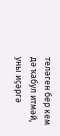теләген бер кем дә ҡабул итмәй, уны иҫәргә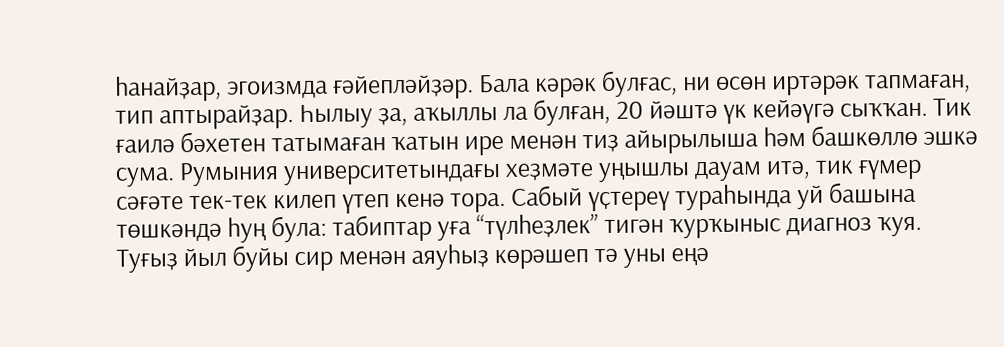һанайҙар, эгоизмда ғәйепләйҙәр. Бала кәрәк булғас, ни өсөн иртәрәк тапмаған, тип аптырайҙар. Һылыу ҙа, аҡыллы ла булған, 20 йәштә үк кейәүгә сыҡҡан. Тик ғаилә бәхетен татымаған ҡатын ире менән тиҙ айырылыша һәм башкөллө эшкә сума. Румыния университетындағы хеҙмәте уңышлы дауам итә, тик ғүмер сәғәте тек-тек килеп үтеп кенә тора. Сабый үҫтереү тураһында уй башына төшкәндә һуң була: табиптар уға “түлһеҙлек” тигән ҡурҡыныс диагноз ҡуя. Туғыҙ йыл буйы сир менән аяуһыҙ көрәшеп тә уны еңә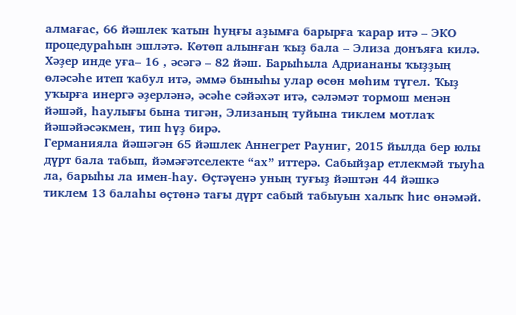алмағас, 66 йәшлек ҡатын һуңғы аҙымға барырға ҡарар итә – ЭКО процедураһын эшләтә. Көтөп алынған ҡыҙ бала – Элиза донъяға килә. Хәҙер инде уға– 16 , әсәгә – 82 йәш. Барыһыла Адриананы ҡыҙҙың өләсәһе итеп ҡабул итә, әммә быныһы улар өсөн мөһим түгел. Ҡыҙ уҡырға инергә әҙерләнә, әсәһе сәйәхәт итә, сәләмәт тормош менән йәшәй, һаулығы бына тигән, Элизаның туйына тиклем мотлаҡ йәшәйәсәкмен, тип һүҙ бирә.
Германияла йәшәгән 65 йәшлек Аннегрет Рауниг, 2015 йылда бер юлы дүрт бала табып, йәмәғәтселекте “ах” иттерә. Сабыйҙар етлекмәй тыуһа ла, барыһы ла имен-һау. Өҫтәүенә уның туғыҙ йәштән 44 йәшкә тиклем 13 балаһы өҫтөнә тағы дүрт сабый табыуын халыҡ һис өнәмәй.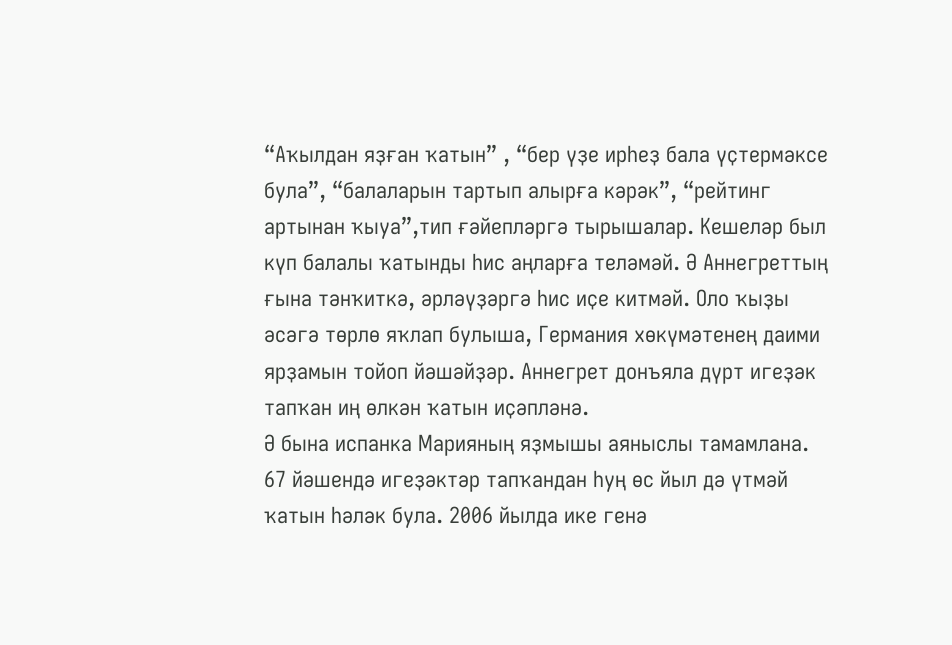“Аҡылдан яҙған ҡатын” , “бер үҙе ирһеҙ бала үҫтермәксе була”, “балаларын тартып алырға кәрәк”, “рейтинг артынан ҡыуа”,тип ғәйепләргә тырышалар. Кешеләр был күп балалы ҡатынды һис аңларға теләмәй. Ә Аннегреттың ғына тәнҡиткә, әрләүҙәргә һис иҫе китмәй. Оло ҡыҙы әсәгә төрлө яҡлап булыша, Германия хөкүмәтенең даими ярҙамын тойоп йәшәйҙәр. Аннегрет донъяла дүрт игеҙәк тапҡан иң өлкән ҡатын иҫәпләнә.
Ә бына испанка Марияның яҙмышы аяныслы тамамлана. 67 йәшендә игеҙәктәр тапҡандан һуң өс йыл дә үтмәй ҡатын һәләк була. 2006 йылда ике генә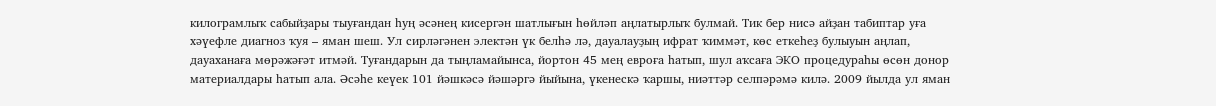килограмлыҡ сабыйҙары тыуғандан һуң әсәнең кисергән шатлығын һөйләп аңлатырлыҡ булмай. Тик бер нисә айҙан табиптар уға хәүефле диагноз ҡуя – яман шеш. Ул сирләгәнен электән үк белһә лә, дауалауҙың ифрат ҡиммәт, көс еткеһеҙ булыуын аңлап, дауаханаға мөрәжәғәт итмәй. Туғандарын да тыңламайынса, йортон 45 мең евроға һатып, шул аҡсаға ЭКО процедураһы өсөн донор материалдары һатып ала. Әсәһе кеүек 101 йәшкәсә йәшәргә йыйына, үкенескә ҡаршы, ниәттәр селпәрәмә килә. 2009 йылда ул яман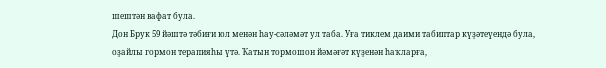шештән вафат була.
Дон Брук 59 йәштә тәбиғи юл менән һау-сәләмәт ул таба. Уға тиклем даими табиптар күҙәтеүендә була, оҙайлы гормон терапияһы үтә. Ҡатын тормошон йәмәғәт күҙенән һаҡларға,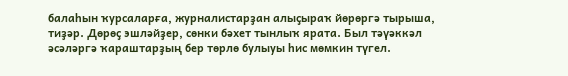балаһын ҡурсаларға, журналистарҙан алыҫыраҡ йөрөргә тырыша, тиҙәр. Дөрөҫ эшләйҙер, сөнки бәхет тынлыҡ ярата. Был тәүәккәл әсәләргә ҡараштарҙың бер төрлө булыуы һис мөмкин түгел.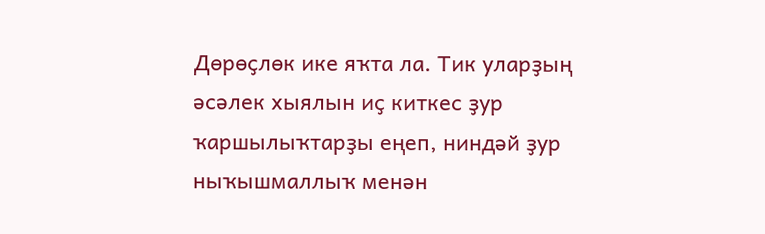Дөрөҫлөк ике яҡта ла. Тик уларҙың әсәлек хыялын иҫ киткес ҙур ҡаршылыҡтарҙы еңеп, ниндәй ҙур ныҡышмаллыҡ менән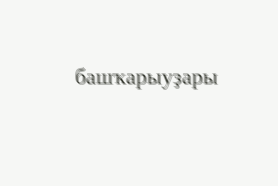башҡарыуҙары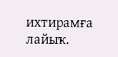ихтирамға лайыҡ.